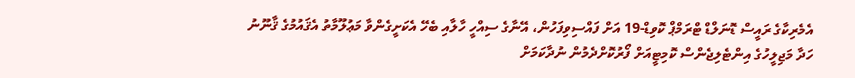އެމެރިކާގެ ރައީސް ޑޮނަލްޑް ޓްރަމްޕް ކޮވިޑް-19 އަށް ފައްސިވިފަހުން، އޭނާގެ ސިއްހީ ހާލާއި ބެހޭ އެކަށީގެންވާ މަޢުލޫމާތު އެޤައުމުގެ ޤާނޫނު ހަދާ މަޖިލީހުގެ އިންޓެލިޖެންސް ކޮމިޓީއަށް ފޯރުކޮށްދެމުން ނުދާކަމަށް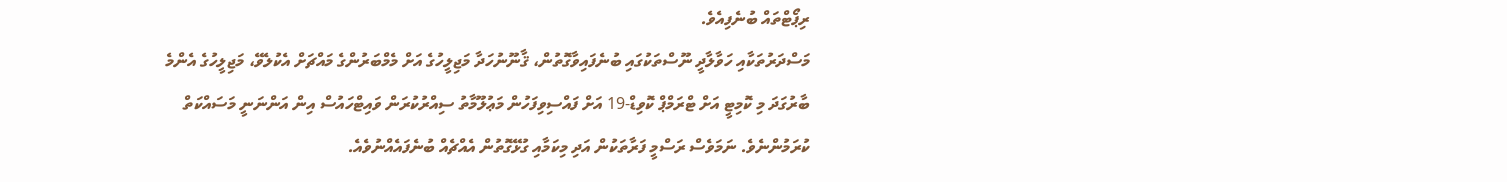ރިޕޯޓްތައް ބުނެފިއެވެ.
މަސްދަރުތަކާއި ހަވާލާދީ ނޫސްތަކުގައި ބުނެފައިވާގޮތުން، ޤާނޫނުހަދާ މަޖިލީހުގެ އަށް މެމްބަރުންގެ މައްޗަށް އެކުލެވޭ، މަޖިލީހުގެ އެންމެ ބާރުގަދަ މި ކޮމިޓީ އަށް ޓްރަމްޕް ކޮވިޑް-19 އަށް ފައްސިވިފަހުން މަޢުލޫމާތު ސިއްރުކުރަން ވައިޓްހައުސް އިން އަންނަނީ މަސައްކަތް ކުރަމުންނެވެ. ނަމަވެސް ރަސްމީ ފަރާތަކުން އަދި މިކަމާއި ގުޅޭގޮތުން އެއްޗެއް ބުނެފައެއްނުވެއެ.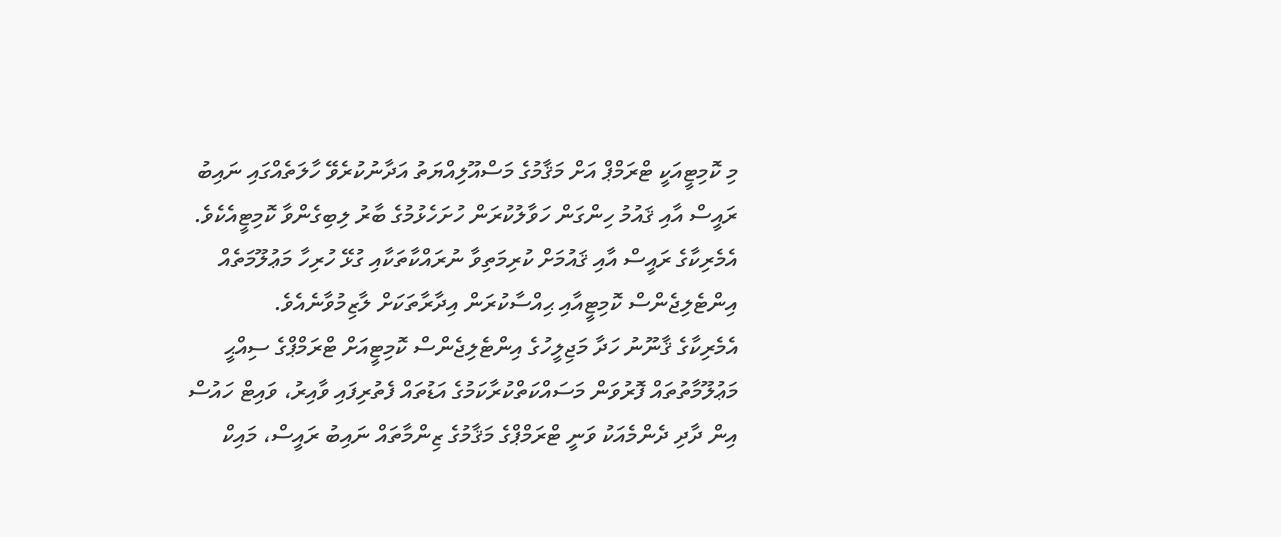މި ކޮމިޓީއަކީ ޓްރަމްޕް އަށް މަޤާމުގެ މަސްއޫލިއްޔަތު އަދާނުކުރެވޭ ހާލަތެއްގައި ނައިބު ރައީސް އާއި ޤައުމު ހިންގަން ހަވާލުކުރަން ހުށަހެޅުމުގެ ބާރު ލިބިގެންވާ ކޮމިޓީއެކެވެ. އެމެރިކާގެ ރައީސް އާއި ޤައުމަށް ކުރިމަތިވާ ނުރައްކާތަކާއި ގުޅޭ ހުރިހާ މަޢުލޫމަތެއް އިންޓެލިޖެންސް ކޮމިޓީއާއި ޙިއްސާކުރަން އިދާރާތަކަށް ލާޒިމުވާނެއެވެ.
އެމެރިކާގެ ޤާނޫނު ހަދާ މަޖިލީހުގެ އިންޓެލިޖެންސް ކޮމިޓީއަށް ޓްރަމްޕްގެ ސިއްޙީ މަޢުލޫމާތުތައް ފޮރުވަން މަސައްކަތްކުރާކަމުގެ އަޑުތައް ފެތުރިފައި ވާއިރު، ވައިޓް ހައުސް އިން ދާދި ދެންމެއަކު ވަނީ ޓްރަމްޕްގެ މަޤާމުގެ ޒިންމާތައް ނައިބު ރައީސް، މައިކް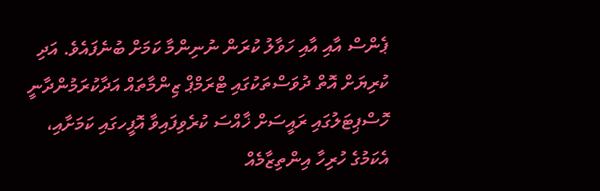ޕެންސް އާއި އާއި ހަވާލު ކުރަން ނުނިންމާ ކަމަށް ބުނެފައެވެ. އަދި ކުރިޔަށް އޮތް ދުވަސްތަކުގައި ޓްރަމްޕް ޒިންމާތައް އަދާކުރަމުންދާނީ ހޮސްޕިޓަލުގައި ރައީސަށް ޚާއްސަ ކުރެވިފައިވާ އޮފީހގައި ކަމަށާއި، އެކަމުގެ ހުރިހާ އިންތިޒާމެއް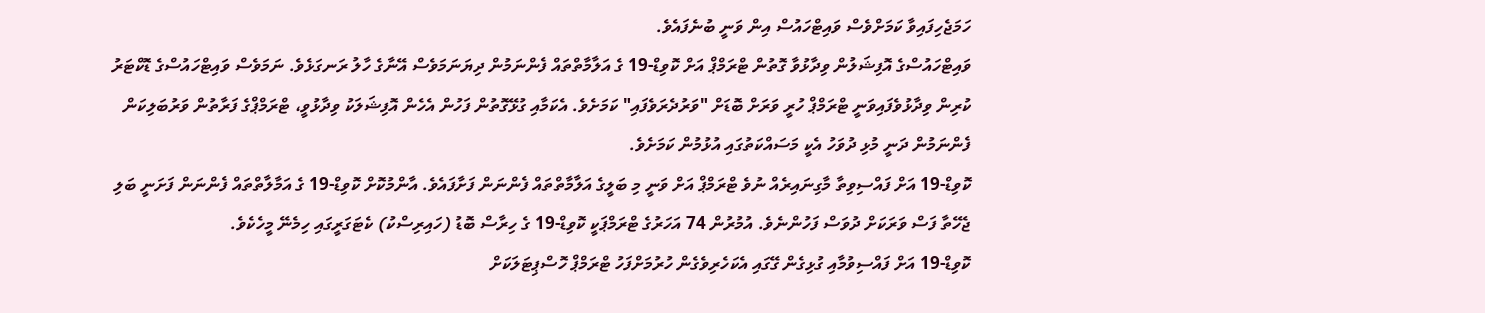ހަމަޖެހިފައިވާ ކަމަށްވެސް ވައިޓްހައުސް އިން ވަނީ ބުނެފައެވެ.
ވައިޓްހައުސްގެ އޮފިޝަލުން ވިދާޅުވާ ގޮތުން ޓްރަމްޕް އަށް ކޮވިޑް-19 ގެ އަލާމާތްތައް ފެންނަމުން ދިޔަނަމަވެސް އޭނާގެ ހާލު ރަނގަޅެވެ. ނަމަވެސް ވައިޓްހައުސްގެ ޑޮކްޓަރު ކުރިން ވިދާޅުވެފައިވަނީ ޓްރަމްޕް ހުރީ ވަރަށް ބޮޑަށް "ވަރުދެރަވެފައި" ކަމަށެވެ. އެކަމާއި ގުޅޭގޮތުން ފަހުން އެހެން އޮފިޝަލަކު ވިދާޅުވީ، ޓްރަމްޕްގެ ފަރާތުން ވަރުބަލިކަން ފެންނަމުން ދަނީ މުޅި ދުވަހު އެކީ މަސައްކަތުގައި އުޅުމުން ކަމަށެވެ.
ކޮވިޑް-19 އަށް ފައްސިވިތާ މާގިނައިރެއް ނުވެ ޓްރަމްޕް އަށް ވަނީ މި ބަލީގެ އަލާމާތްތައް ފެންނަން ފަށާފައެވެ. އާންމުކޮށް ކޮވިޑް-19 ގެ އަމާލާތްތައް ފެންނަން ފަށަނީ ބަލި ޖެހޭތާ ފަސް ވަރަކަށް ދުވަސް ފަހުންނެވެ. އުމުރުން 74 އަހަރުގެ ޓްރަމްޕަކީ ކޮވިޑް-19 ގެ ހިރާސް ބޮޑު (ހައިރިސްކު) ކެޓަގަރީގައި ހިމެނޭ މީހެކެވެ.
ކޮވިޑް-19 އަށް ފައްސިވުމާއި ގުޅިގެން ގޭގައި އެކަހެރިވެގެން ހުރުމަށްފަހު ޓްރަމްޕް ހޮސްޕިޓަލަކަށް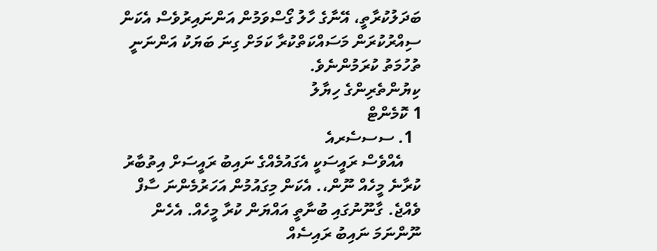ބަދަލުކުރާތީ، އޭނާގެ ހާލު ގޯސްވަމުން އަންނައިރުވެސް އެކަން ސިއްރުކުރަން މަސައްކަތްކުރާ ކަމަށް ގިނަ ބަޔަކު އަންނަނީ ތުހުމަތު ކުރަމުންނެވެ.
ކިޔުންތެރިންގެ ހިޔާލު
1 ކޮމެންޓް
  1. ސސސެރއެ
    އެއްވެސް ރައީސަކީ އެގައުމެއްގެ ނައިބު ރައީސަށް އިތުބާރު ކުރާނެ މީހެއް ނޫން،. އެކަން މިގައުމުން އަހަރުމެންނަ ސާފް ވެއްޖެ. ގާނޫނުގައި ބުނާތީ އައްޔަން ކުރާ މީހެއް. އެހެން ނޫންނަމަ ނައިބު ރައިސެއް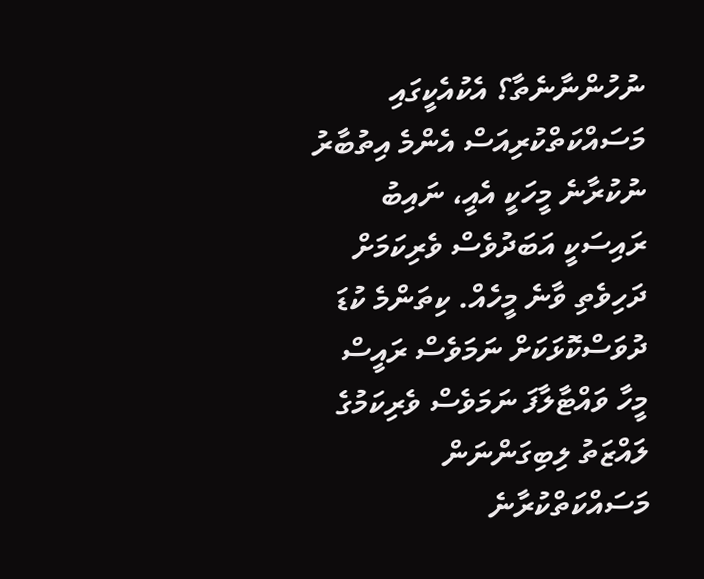ނުހުންނާނެތާ؟ އެކުއެކީގައި މަސައްކަތްކުރިއަސް އެންމެ އިތުބާރު ނުކުރާނެ މީހަކީ އެއީ، ނައިބު ރައިސަކީ އަބަދުވެސް ވެރިކަމަށް ދަހިވެތި ވާނެ މީހެއް. ކިތަންމެ ކުޑަ ދުވަސްކޮޅަކަށް ނަމަވެސް ރައީސް މީހާ ވައްޓާލާފަ ނަމަވެސް ވެރިކަމުގެ ލައްޒަތު ލިބިގަންނަން މަސައްކަތްކުރާނެ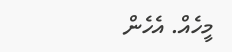މީހެއް. އެހެން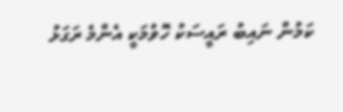ކަމުން ނައިބު ރައީސަކު ހޮވުމަކީ އެންމެ ރަގަޅު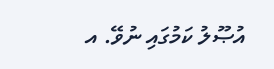އުޞޫލު ކަމުގައި ނުވޭ. އ